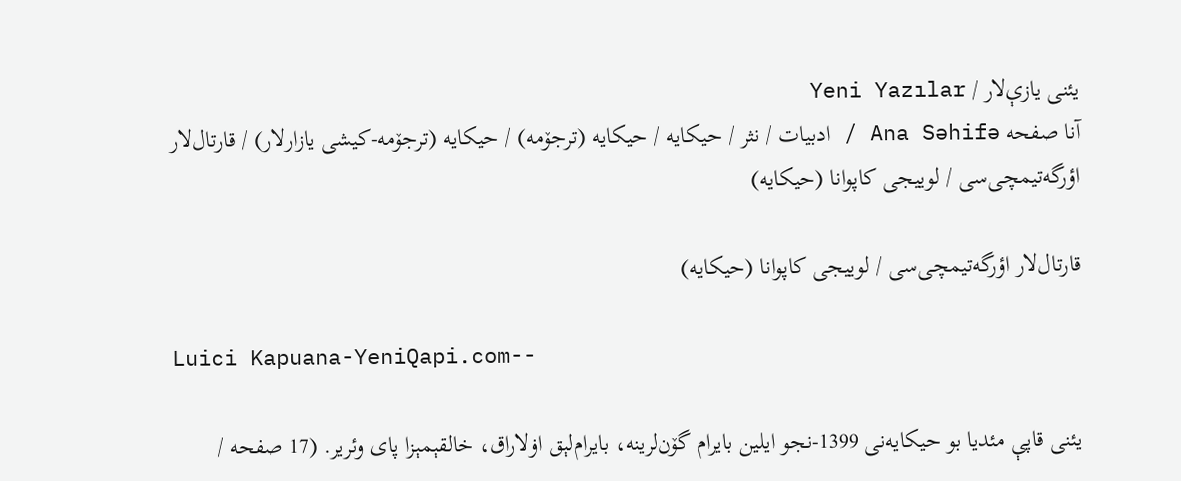یئنی یازې‌لار / Yeni Yazılar
آنا صفحه Ana Səhifə / ادبیات / نثر / حیکایه / حیکایه (ترجۆمه) / حیکایه (ترجۆمه-کیشی یازارلار) / قارتال‌لار اؤرگه‌تیمچی‌سی / لوییجی کاپوانا (حیکایه‌)

قارتال‌لار اؤرگه‌تیمچی‌سی / لوییجی کاپوانا (حیکایه‌)

Luici Kapuana-YeniQapi.com--

یئنی قاپې مئدیا بو حیکایه‌نی 1399-نجو ایلین بایرام گۆن‌لرینه، بایرام‌لېق اۏلاراق، خالقېمېزا پای وئریر. (17 صفحه /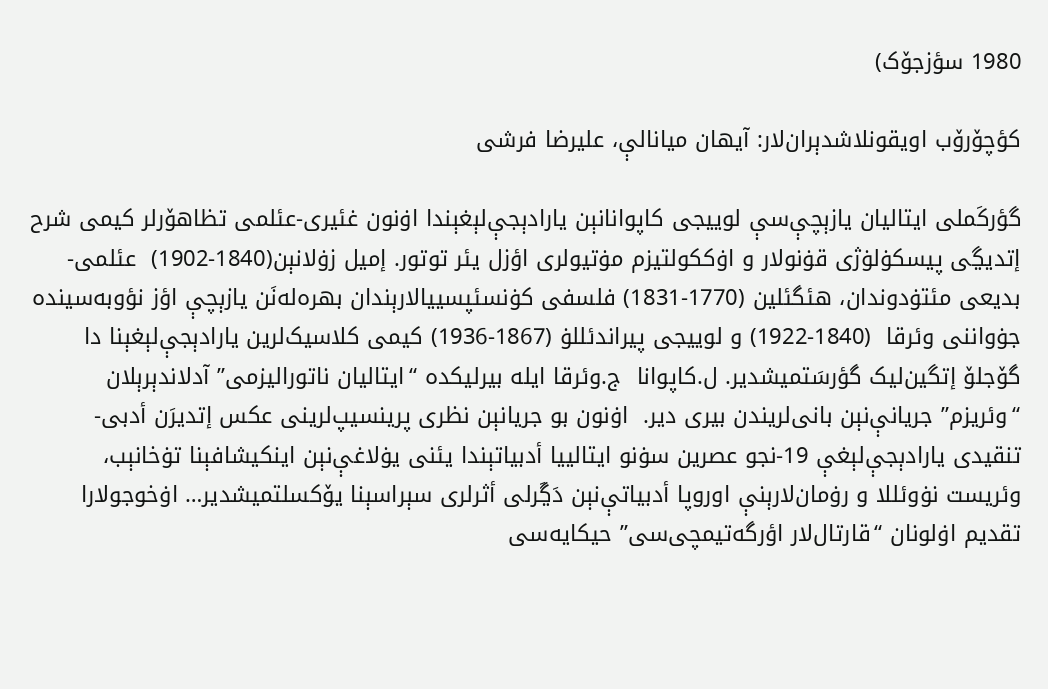1980 سؤزجۆک)

کؤچۆرۆب اویقونلاشدېران‌لار: آیهان میانالې، علیرضا فرشی

گؤرکَملی ایتالیان یازېچې‌سې لوییجی کاپوانانېن یارادېجې‌لېغېندا اۏنون غئیری-عئلمی تظاهۆرلر کیمی شرح إتدیڲی پیسکۏلۏژی قۏنولار و اۏککولتیزم مۏتیو‌لری اؤزل یئر توتور. إمیل زۏلانېن(1840-1902)  عئلمی-بدیعی مئتۏدوندان، هئگئلین (1770-1831) فلسفی کۏنسئپسییالارېندان بهره‌له‌نَن یازېچې اؤز نؤوبه‌سینده‌ جۏواننی وئرقا  (1840-1922) و لوییجی پیراندئللۏ (1867-1936) کیمی کلاسیک‌لرین یارادېجې‌لېغېنا دا گۆجلۆ إتگین‌لیک گؤرسَتمیشدیر. ل.کاپوانا  ج.وئرقا ایله‌ بیرلیکده‌ “ایتالیان ناتورالیزمی” آدلاندېرېلان “وئریزم” جریانې‌نېن بانی‌لریندن بیری دیر.  اۏنون بو جریانېن نظری پرینسیپ‌لرینی عکس إتدیرَن أدبی-تنقیدی یارادېجې‌لېغې 19-نجو عصرین سۏنو ایتالییا أدبیاتېندا یئنی یۏلاغې‌نېن اینکیشافېنا تۏخانېب، وئریست نۏوئللا‌ و رۏمان‌لارېنې اوروپا أدبیاتې‌نېن دَڲَر‌لی أثرلری سېراسېنا یۆکسلتمیشدیر… اۏخوجو‌لارا تقدیم اۏلونان “قارتال‌لار اؤرگه‌تیمچی‌سی” حیکایه‌سی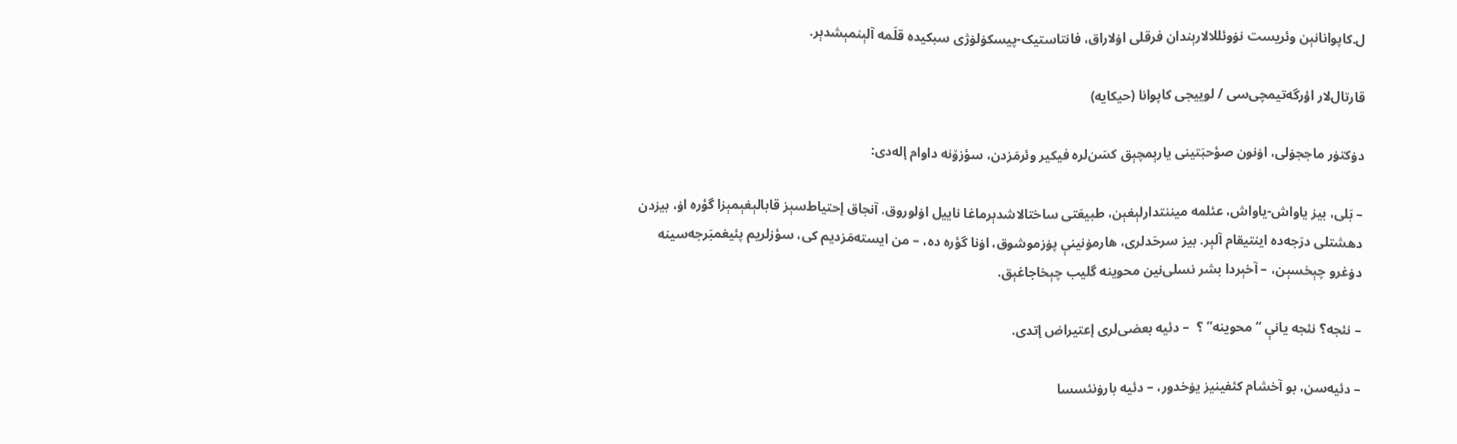ل.کاپوانانېن وئریست نۏوئللا‌لارېندان فرقلی اۏلاراق، فانتاستیک-پیسکۏلۏژی سبکیده‌ قلَمه‌ آلېنمېشدېر.

قارتال‌لار اؤرگه‌تیمچی‌سی / لوییجی کاپوانا (حیکایه‌)

دۏکتۏر ماججۏلی، اۏنون صؤحبَتینی یارېمچېق کسَن‌لره‌ فیکیر وئرمَزدن، سؤزۆنه‌ داوام إله‌دی:

– بَلی، بیز یاواش-یاواش، عئلمه‌ میننتدارلېغېن، طبیعَتی ساختالاشدېرماغا ناییل اۏلوروق. آنجاق إحتیاط‌سېز قابالېغېمېزا گؤره‌ اۏ، بیزدن دهشتلی درَجه‌ده‌ اینتیقام آلېر. بیز سرحَد‌لری، هارمۏنینې پۏزموشوق، اۏنا گؤره‌ ده‌، – من ایسته‌مَزدیم کی، سؤز‌لریم پئیغمبَرجه‌سینه‌ دۏغرو چېخسېن، – آخېردا بشر نسلی‌نین محوینه‌ گلیب چېخاجاغېق.

– نئجه‌؟ نئجه‌ یانې “محوینه‌” ؟  – دئیه‌ بعضی‌لری إعتیراض إتدی.

– دئیه‌سن، بو آخشام کئفینیز یۏخدور، – دئیه‌ بارۏنئسسا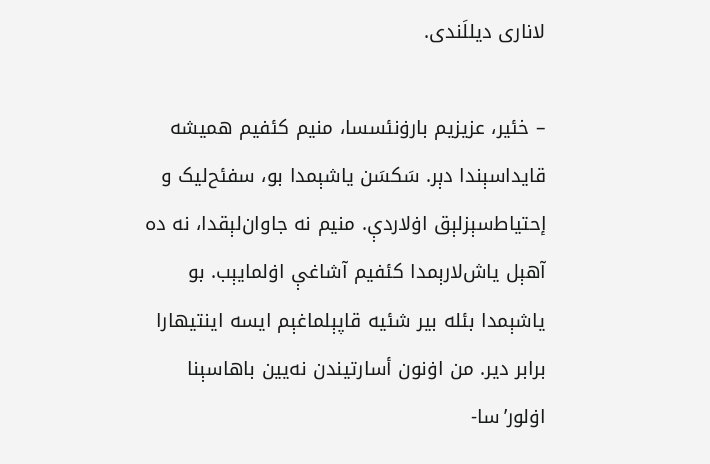لاناری دیللَندی.

– خئیر، عزیزیم بارۏنئسسا، منیم کئفیم همیشه‌ قایداسېندا دېر. سَکسَن یاشېمدا بو، سفئح‌لیک و إحتیاط‌سېز‌لېق اۏلاردې. منیم نه‌ جاوان‌لېقدا، نه‌ ده‌ آهېل یاش‌لارېمدا کئفیم آشاغې اۏلمایېب. بو یاشېمدا بئله‌ بیر شئیه‌ قاپېلماغېم ایسه‌ اینتیهارا برابر دیر. من اۏنون أسارتیندن‌ نه‌یین باهاسېنا اۏلور’سا-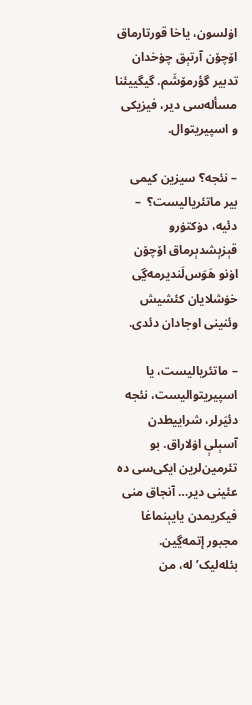اۏلسون، یاخا قورتارماق اۆچۆن آرتېق چۏخدان تدبیر گؤرمۆشَم. گیگییئنا مسأله‌سی دیر، فیزیکی و اسپیریتوال.

– نئجه‌؟ سیزین کیمی بیر ماتئریالیست؟  – دئیه‌، دۏکتۏرو قېزېشدېرماق اۆچۆن اۏنو هَوَس‌لَندیرمه‌ڲی خۏشلایان کئشیش وئنینی اوجادان دئدی.

– ماتئریالیست، یا اسپیریتوالیست، نئجه‌ دئیَرلر، شراییطدن آسېلې اۏلاراق. بو تئرمین‌لرین ایکی‌سی ده‌ عئینی دیر… آنجاق منی فیکریمدن‌ یایېنماغا مجبور إتمه‌ڲین. بئله‌لیک’له‌، من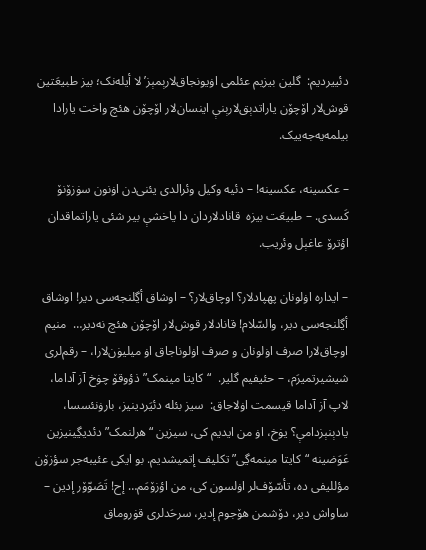دئییردیم:  گلین بیزیم عئلمی اۏیونجاق‌لارېمېز’لا أیله‌نک؛ بیز طبیعَتین قوش‌لار اۆچۆن یاراتدېق‌لارېنې اینسان‌لار اۆچۆن هئچ واخت یارا‌دا بیلمه‌یه‌جه‌ییک.

– عکسینه‌، عکسینه‌! – دئیه‌ وکیل وئرالدی یئنی‌دن اۏنون سۏزۆنۆ کَسدی. – طبیعَت بیزه‌  قانادلاردان دا یاخشې بیر شئی یاراتماقدان اؤترۆ عاغېل وئریب.

– ایداره‌ اۏلونان پهپادلار؟ اوچاق‌لار؟ – اوشاق أڲلنجه‌سی دیر! اوشاق أڲلنجه‌سی دیر، والسّلام! قانادلار قوش‌لار اۆچۆن هئچ نه‌دیر…  منیم اوچاق‌لارا صرف اۏلونان و صرف اۏلوناجاق اۏ میلیۏن‌لارا، – رقم‌لری شیشیرتمیرَم، – حئیفیم گلیر.  “کایتا مینمک” ذؤوقۆ چۏخ آز آداما، لاپ آز آداما قیسمت اۏلاجاق:  سیز بئله‌ دئیَردینیز، بارۏنئسسا، یادېنېز‌دامې؟ یۏخ، اۏ من ایدیم کی، سیزین “هرلنمک” دئدیڲینیزین عَوَضینه‌ “کایتا مینمه‌ڲی” تکلیف إتمیشدیم. بو ایکی عئیبه‌جر سؤزۆن مؤللیفی ده‌، تأسّۆف‌لر اۏلسون کی، من اؤزۆمَم… إح! تَصَوّۆر إدین – ساواش دیر، دۆشمن‌ هۆجوم إدیر، سرحَد‌لری قۏروماق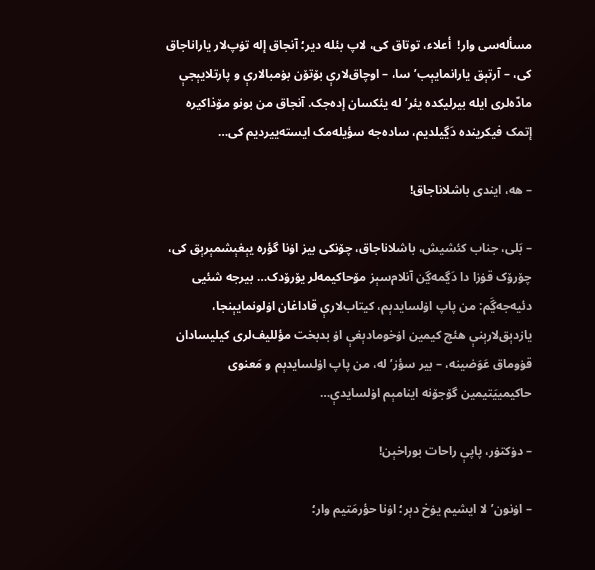مسأله‌سی وار!  أعلاء، توتاق کی، لاپ بئله دیر؛ آنجاق إله‌ تۏپ‌لار یاراناجاق کی، – آرتېق یارانمایېب’سا، – اوچاق‌لارې بۆتۆن بۏمبا‌لارې و پارتلایېجې مادّه‌لری ایله‌ بیرلیکده‌ یئر’له‌ يئکسان إده‌جک. آنجاق من بونو مۆذاکیره‌ إتمک فیکرینده‌ دَڲیلدیم، ساده‌جه‌ سؤیله‌مک ایسته‌ییردیم کی…

– هه‌، ایندی باشلاناجاق!

– بَلی، جناب کئشیش، باشلاناجاق، چۆنکی بیز اۏنا گؤره‌ یېغېشمېرېق کی، چۆرۆک قۏزا دا دَڲمه‌ڲن آنلام‌سېز مۆحاکیمه‌لر یۆرۆدک… بیرجه‌ شئیی دئیه‌جه‌ڲَم: من پاپ اۏلسایدېم، کیتاب‌لارې قاداغان اۏلونمایېنجا، یازدېق‌لارېنې هئچ کیمین اۏخومادېغې اۏ بدبخت مؤللیف‌لری کیلیسادان قۏوماق عَوَضینه‌، – بیر سؤز’له‌، من پاپ اۏلسایدېم و مَعنوی حاکیمییَتیمین گۆجۆنه‌ اینامېم اۏلسایدې…

– دۏکتۏر، پاپې راحات بوراخېن!

– اۏنون’لا ایشیم یۏخ دېر؛ اۏنا حؤرمَتیم وار؛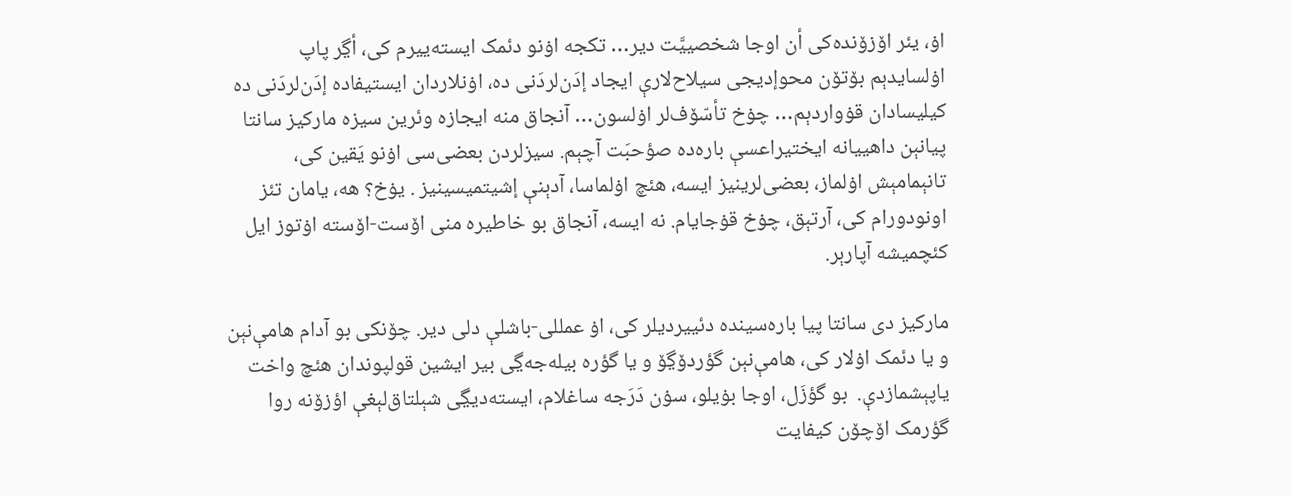اۏ، یئر اۆزۆنده‌کی‌ أن اوجا شخصییَّت‌ دیر… تکجه‌ اۏنو دئمک ایسته‌ییرم کی، أڲر پاپ اۏلسایدېم بۆتۆن محو‌إدیجی سیلاح‌لارې ایجاد إدَن‌لردَنی ده‌، اۏنلاردان ایستیفاده‌ إدَن‌لردَنی ده‌ کیلیسادان قۏواردېم… چۏخ تأسّۆف‌لر اۏلسون… آنجاق منه‌ ایجازه‌ وئرین سیزه‌ مارکیز سانتا پیانېن داهییانه‌ ایختیراعسې باره‌ده‌ صؤحبَت آچېم. سیز‌لردن بعضی‌سی اۏنو یَقین کی، تانېمامېش اۏلماز، بعضی‌لرینیز ایسه‌، هئچ اۏلماسا، آدېنې إشیتمیسینیز . یۏخ؟ هه‌، یامان تئز اونودورام کی، آرتېق، چۏخ قۏجایام. نه‌ ایسه‌، آنجاق بو خاطیره‌ منی اۆست-اۆسته اۏتوز ایل کئچمیشه‌ آپارېر.

مارکیز دی سانتا پیا باره‌سینده‌ دئییردیلر کی، اۏ عمللی-باشلې دلی دیر‌. چۆنکی بو آدام هامې‌نېن و یا دئمک اۏ‌لار کی، هامې‌نېن گؤردۆڲۆ و یا گؤره‌ بیله‌جه‌ڲی بیر ایشین قولپوندان هئچ واخت یاپېشمازدې.  بو گؤزَل، اوجا بۏیلو، سۏن دَرَجه‌ ساغلام، ایسته‌دیڲی شېلتاق‌لېغې اؤزۆنه‌ روا گؤرمک اۆچۆن کیفایت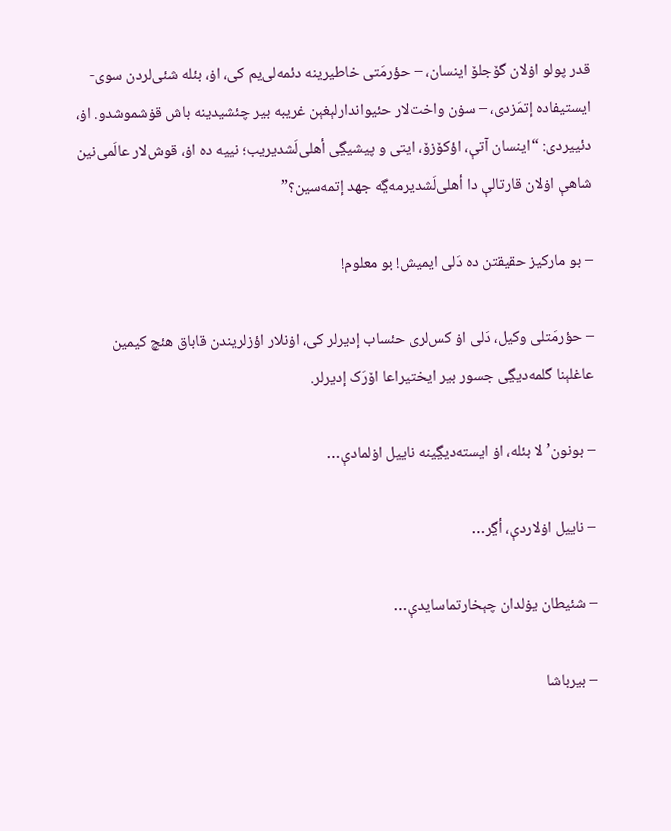قدر پولو اۏلان گۆجلۆ اینسان، – حؤرمَتی خاطیرینه‌ دئمه‌لی‌یم کی، اۏ، بئله‌ شئی‌لردن سوی-ایستیفاده‌ إتمَزدی، – سۏن واخت‌لار حئیواندار‌لېغېن غریبه‌ بیر چئشیدینه‌ باش قۏشموشدو. اۏ، دئییردی: “اینسان آتې، اؤکۆزۆ، ایتی و پیشیڲی أهلی‌لَشدیریب؛ نییه‌ ده‌ اۏ، قوش‌لار عالَمی‌نین شاهې اۏلان قارتا‌لې دا أهلی‌لَشدیرمه‌ڲه جهد إتمه‌سین؟”

– بو مارکیز حقیقتن ده‌ دَلی ایمیش! بو معلوم!

– حؤرمَتلی‌ وکیل، دَلی اۏ کس‌لری حئساب إدیرلر کی، اۏنلار اؤزلریندن‌ قاباق هئچ کیمین عاغلېنا گلمه‌دیڲی جسور بیر ایختیراعا اۆرَک إدیرلر.

– بونون’لا بئله‌، اۏ ایسته‌دیڲینه‌ ناییل اۏلمادې…

– ناییل اۏلاردې، أڲر…

– شئیطان یۏلدان چېخارتماسایدې…

– بیرباشا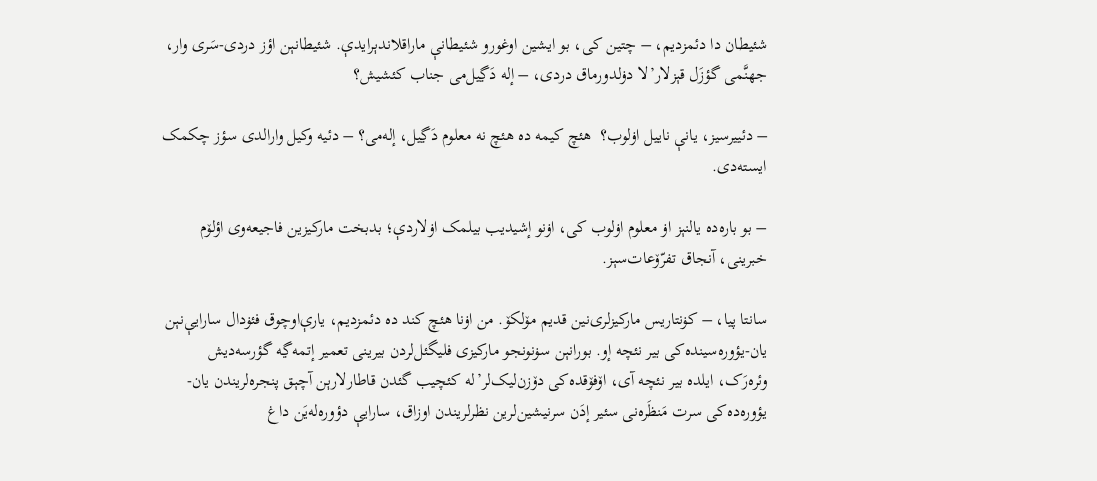شئیطان دا دئمزدیم، – چتین کی، بو ایشین اوغورو شئیطانې ماراقلاندېرایدې. شئیطانېن اؤز دردی-سَری وار،  جهنَّمی گؤزَل قېز‌لار’لا دۏلدورماق دردی، – إله‌ دَڲیل‌می جناب کئشیش؟

– دئییرسیز، یانې ناییل اۏلوب؟  هئچ کیمه‌ ده‌ هئچ نه‌ معلوم دَڲیل، إله‌می؟ – دئیه‌ وکیل وارالدی سؤز چکمک ایسته‌دی.

– بو باره‌ده‌ یالنېز اۏ معلوم اۏلوب کی، اۏنو إشیدیب بیلمک اۏلاردې؛ بدبخت مارکیزین فاجیعه‌وی اؤلۆم خبرینی، آنجاق تفرّۆعات‌سېز.

سانتا پیا، – کۏنتاریس مارکیزلری‌نین قدیم مۆلکۆ. من اۏنا هئچ کند ده‌ دئمزدیم، یارې‌اوچوق فئۏدال سارایې‌نېن یان-یؤوره‌سینده‌کی بیر نئچه‌ إو. بورانېن سۏنونجو مارکیزی فلیگئل‌لردن بیرینی تعمیر إتمه‌ڲه‌ گؤرسه‌دیش وئره‌رَک، ایلده‌ بیر نئچه‌ آی، اۆفۆقده‌کی دۆزن‌لیک‌لر’له‌ کئچیب گئدن قاطار‌لارېن آچېق پنجره‌لریندن‌ یان-یؤوره‌ده‌کی سرت مَنظَره‌نی سئیر إدَن سرنیشین‌لرین نظر‌لریندن‌ اوزاق، سارایې دؤوره‌له‌یَن داغ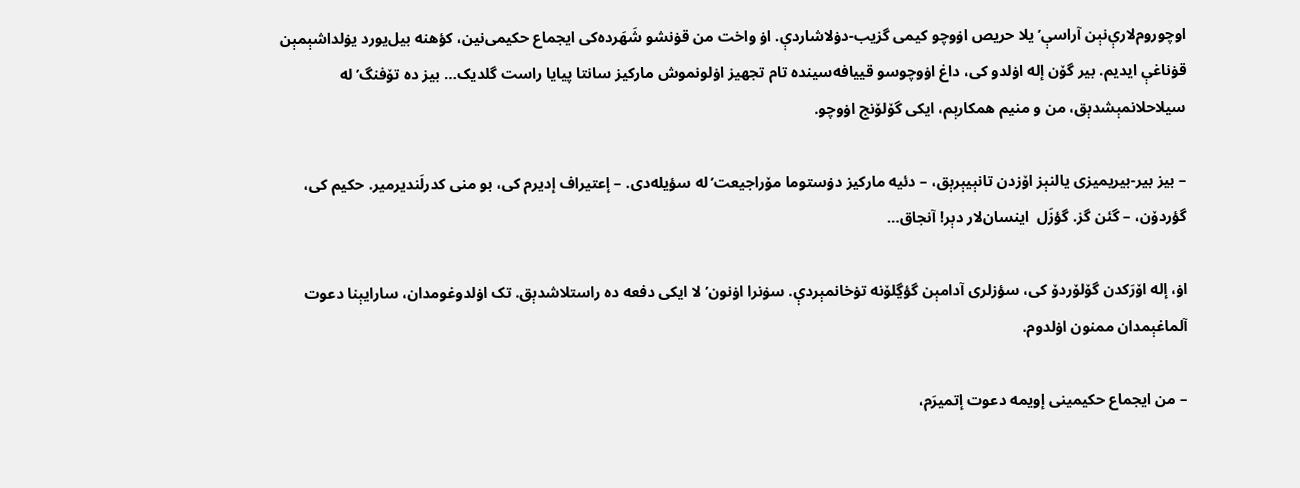اوچوروم‌لارې‌نېن آراسې’یلا حریص اۏوچو کیمی گزیب-دۏلاشاردې. اۏ واخت من قۏنشو شَهَرده‌کی ایجماع حکیمی‌نین، کؤهنه‌ بیل‌یورد یۏلداشېمېن قۏناغې ایدیم. بیر گۆن إله‌ اۏلدو کی، داغ اۏوچوسو قییافه‌سینده‌ تام تجهیز اۏلونموش مارکیز سانتا پیایا راست گلدیک… بیز ده‌ تۆفنگ’له‌ سیلاحلانمېشدېق، من و منیم همکارېم، ایکی گۆلۆنج اۏوچو.

– بیز بیر-بیریمیزی یالنېز اۆزدن تانېیېرېق، – دئیه‌ مارکیز دۏستوما مۆراجیعت’له‌ سؤیله‌دی. – إعتیراف إدیرم کی، بو منی کدرلَندیرمیر. حکیم کی، گؤردۆن، – گئن گز. گؤزَل  اینسان‌لار دېر! آنجاق…

اۏ، إله‌ اۆرَکدن گۆلۆردۆ کی، سؤز‌لری آدامېن گؤڲلۆنه‌ تۏخانمېردې. سۏنرا اۏنون’لا ایکی دفعه‌ ده‌ راستلاشدېق. تک اۏلدوغومدان، سارایېنا دعوت آلماغېمدان ممنون اۏلدوم.

– من ایجماع حکیمینی إویمه‌ دعوت إتمیرَم،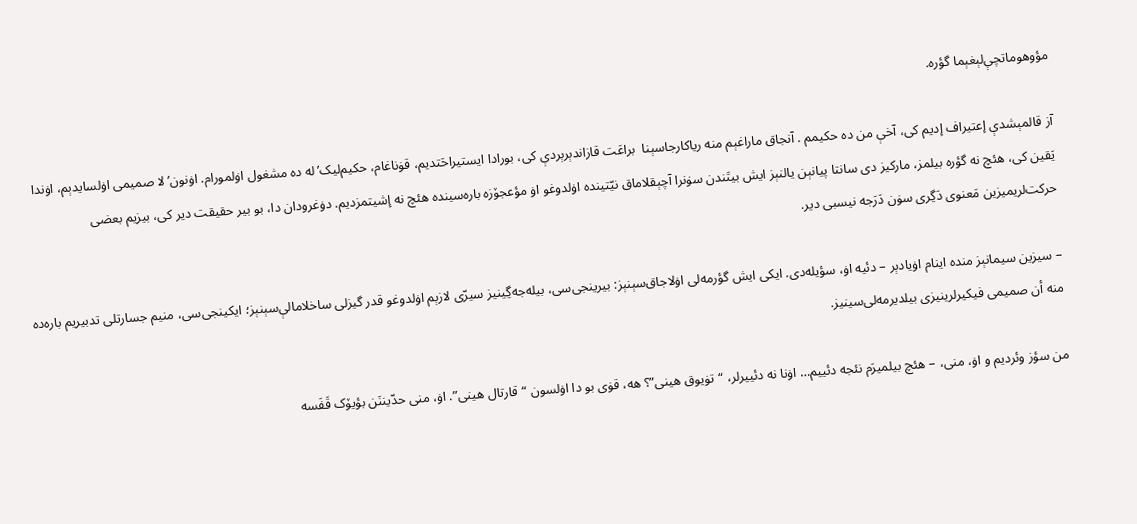مؤوهوماتچې‌لېغېما گؤره‌.

آز قالمېشدې إعتیراف إدیم کی، آخې من ده‌ حکیمم . آنجاق ماراغېم منه‌ ریاکارجاسېنا  براعَت قازاندېرېردې کی، بورادا ایستیراحَتدیم، قۏناغام، حکیم‌لیک’له‌ ده‌ مشغول اۏلمورام. اۏنون’لا صمیمی اۏلسایدېم، اۏندا یَقین کی، هئچ نه‌ گؤره‌ بیلمز، مارکیز دی سانتا پیانېن یالنېز ایش بیتَندن سۏنرا آچېقلاماق نيّتینده‌ اۏلدوغو اۏ مؤعجۆزه‌ باره‌سینده‌ هئچ نه‌ إشیتمزدیم. دۏغرودان دا، بو بیر حقیقت دیر کی، بیزیم بعضی حرکت‌لریمیزین مَعنوی دَڲری سۏن دَرَجه‌ نیسبی دیر.

– سیزین سیمانېز منده‌ اینام اۏیادېر – دئیه‌ اۏ، سؤیله‌دی. ایکی ایش گؤرمه‌لی اۏلاجاق‌سېنېز: بیرینجی‌سی، بیله‌جه‌ڲینیز سیرّی لازېم اۏلدوغو قدر گیز‌لی ساخلامالې‌سېنېز؛ ایکینجی‌سی، منیم جسارتلی تدبیریم باره‌ده‌ منه‌ أن صمیمی فیکیر‌لرینیزی بیلدیرمه‌لی‌سینیز.

من سؤز وئردیم و اۏ، منی، – هئچ بیلمیرَم نئجه‌ دئییم… اۏنا نه‌ دئییرلر، “تۏیوق هینی”؟ هه‌، قۏی بو دا اۏلسون “قارتال هینی”. اۏ، منی حدّیننَن بؤیۆک قَفَسه‌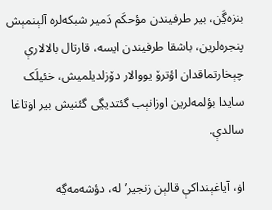بنزه‌ڲَن، بیر طرفیندن‌ مؤحکَم دَمیر شبکه‌لره‌ آلېنمېش پنجره‌لرین، باشقا طرفیندن‌ ایسه‌، قارتال بالا‌لارې چېخارتماقدان اؤترۆ یووالار دۆزلدیلمیش، خئیلَک سایدا بؤلمه‌لرین اوزانېب گئتدیڲی گئنیش بیر اۏتاغا سالدې.

اۏ، آیاغېنداکې قالېن زنجیر’له‌، دؤشه‌مه‌ڲه‌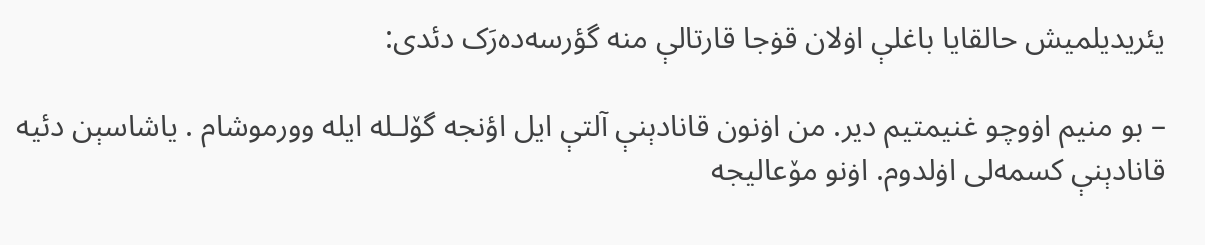یئریدیلمیش حالقایا باغلې اۏلان قۏجا قارتا‌لې منه‌ گؤرسه‌ده‌رَک دئدی:

– بو منیم اۏوچو غنیمتیم دیر. من اۏنون قانادېنې آلتې ایل اؤنجه‌ گۆلـله‌ ایله‌ وورموشام . یاشاسېن دئیه‌ قانادېنې کسمه‌لی اۏلدوم. اۏنو مۆعالیجه‌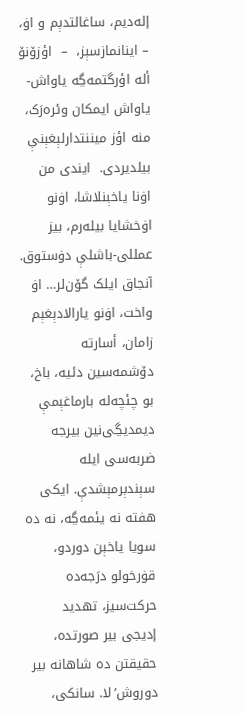إله‌دیم، ساغالتدېم و اۏ، – اینانمازسېز،  –  اؤزۆنۆ أله‌ اؤرگتمه‌ڲه‌ یاواش-یاواش ایمکان وئره‌رَک، منه‌ اؤز میننتدار‌لېغېنې بیلدیردی.  ایندی من اۏنا یاخېنلاشا، اۏنو اۏخشایا بیله‌رم، بیز عمللی-باشلې دۏستوق. آنجاق ایلک گۆن‌لر… اۏ واخت، اۏنو یارالادېغېم زامان، أسارته‌ دۆشمه‌سین دئیه‌، باخ، بو چئچه‌له‌ بارماغېمې دیمدیڲی‌نین بیرجه‌ ضربه‌سی ایله‌ سېندېرمېشدې. ایکی هفته‌ نه‌ یئمه‌ڲه‌، نه‌ ده‌ سویا یاخېن دوردو، قۏرخولو درَجه‌ده‌ حرکت‌سیز، تهدید إدیجی بیر صورتده‌، حقیقتن ده‌ شاهانه‌ بیر دوروش’لا. سانکی،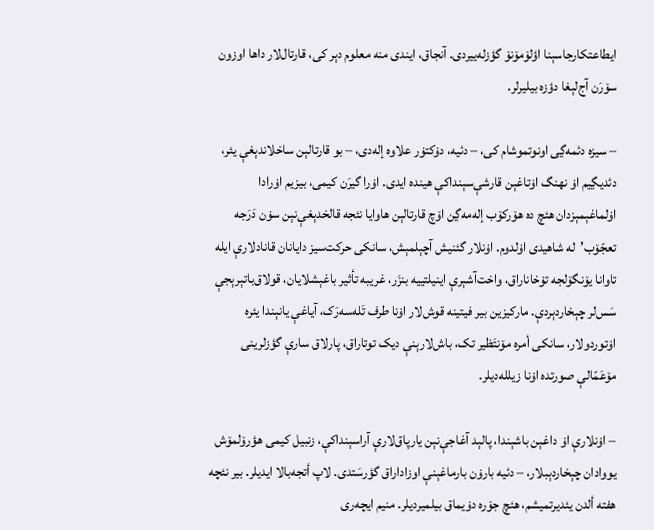ایطاعتکارجاسېنا اؤلۆمۆنۆ گؤزله‌ییردی. آنجاق، ایندی منه‌ معلوم دېر کی، قارتال‌لار داها اوزون سۆرَن آج‌لېغا دؤزه‌ بیلیر‌لر.

– سیزه‌ دئمه‌ڲی اونوتموشام کی، – دئیه‌، دۏکتۏر علاوه‌ إله‌دی، – بو قارتا‌لېن ساخلاندېغې یئر، دئدیڲیم اۏ نهنگ اۏتاغېن قارشې‌سېنداکې هینده‌ ایدی. اۏرا گیرَن کیمی، بیزیم اۏرا‌دا اۏلماغېمېزدان هئچ ده‌ هۆرکۆب إله‌مه‌ڲن اۆچ قارتا‌لېن هاوایا نئجه‌ قالخدېغې‌نېن سۏن دَرَجه‌ تعجّۆب‌’له‌ شاهیدی اۏلدوم. اۏنلار گئنیش آچېلمېش، سانکی حرکت‌سیز دایانان قاناد‌لارې ایله‌ تاوانا یۆنگۆلجه‌ تۏخاناراق، واخت‌آشېرې اینیلتییه‌ بنزَر، غریبه‌ تأثیر باغېشلایان، قولاق‌باتېرېجې سَس‌لر چېخاردېردې. مارکیزین بیر فیتینه‌ قوش‌لار اۏنا طرف تَله‌سه‌رَک، آیاغې یانېندا یئره‌ اۏتوردولار، سانکی أمره‌ مۆنتَظیر تک، باش‌لارېنې دیک توتاراق، پارلاق سارې گؤزلرینی مۆعَمّا‌لې صورتده‌ اۏنا زیلله‌دیلر.

– اۏنلارې اۏ داغېن باشېندا، پالېد آغاجې‌نېن یارپاق‌لارې آراسېندا‌کې، زنبیل کیمی هؤرۆلمۆش یووادان چېخاردېبلار، – دئیه‌ بارۏن بارماغېنې اوزاداراق گؤرسَتدی. لاپ أتجه‌بالا ایدیلر. بیر نئچه‌ هفته‌ ألدن یئدیرتمیشم، هئچ جۆره‌ دۏیماق بیلمیردیلر. منیم ایچه‌ری‌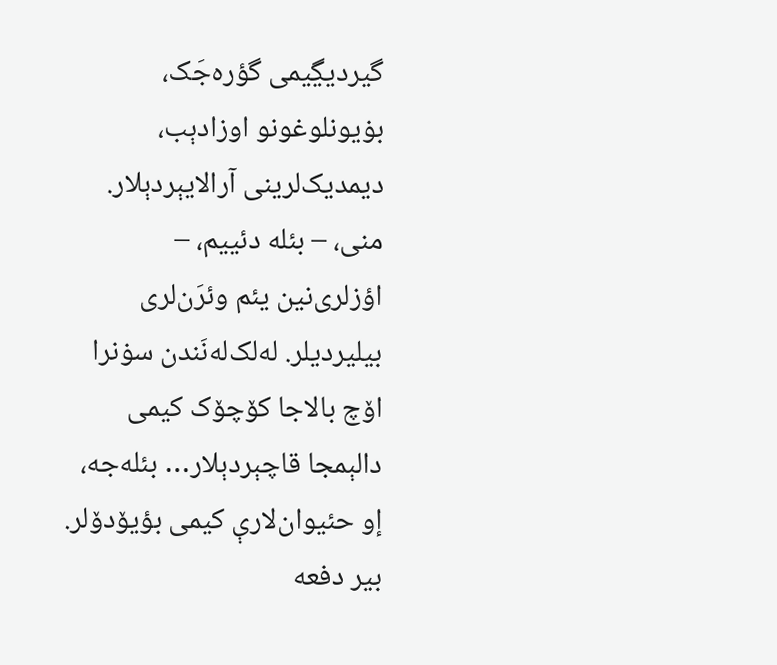گیردیڲیمی گؤره‌جَک، بۏیونلوغونو اوزادېب، دیمدیک‌لرینی آرالایېردېلار. منی، – بئله‌ دئییم، – اؤزلری‌نین یئم وئرَن‌لری بیلیردیلر. له‌لک‌له‌نَندن سۏنرا اۆچ بالاجا کۆچۆک کیمی دالېمجا قاچېردېلار… بئله‌جه‌، إو حئیوان‌لارې کیمی بؤیۆدۆ‌لر. بیر دفعه‌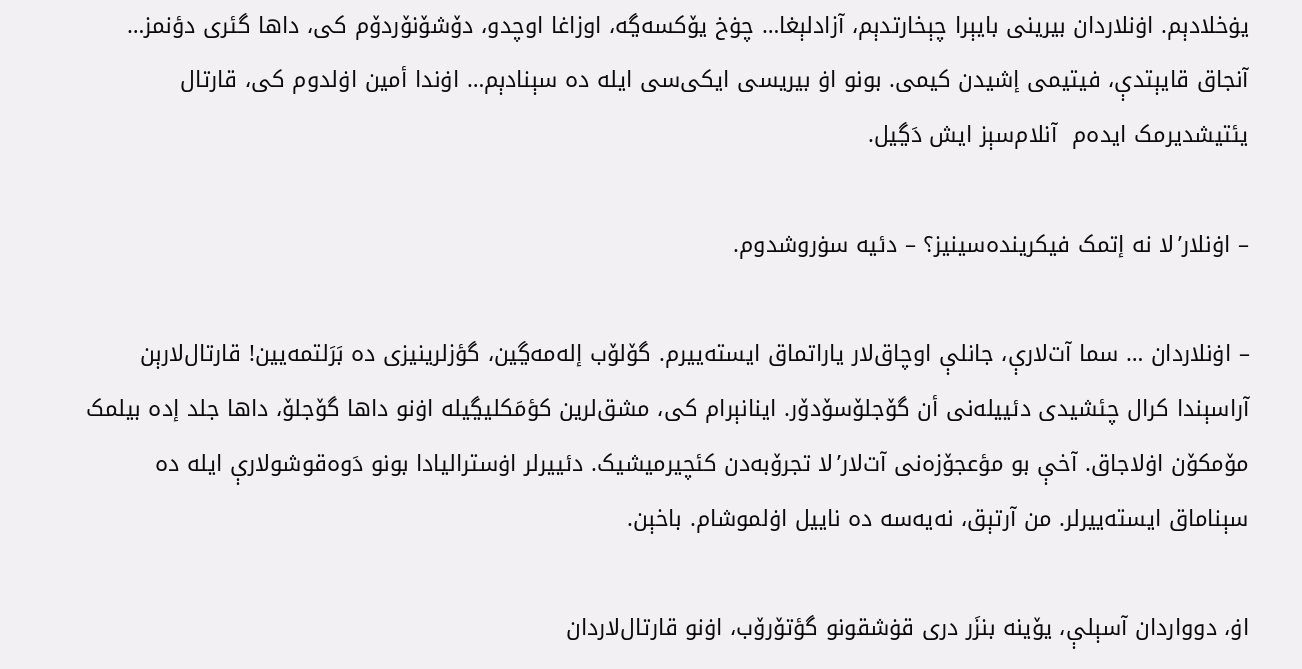یۏخلا‌دېم. اۏنلاردان بیرینی بایېرا چېخارتدېم، آزادلېغا… چۏخ یۆکسه‌ڲه‌، اوزاغا اوچدو، دۆشۆنۆردۆم کی، داها گئری دؤنمز… آنجاق قایېتدې، فیتیمی إشیدن کیمی. بونو اۏ بیریسی ایکی‌سی ایله‌ ده‌ سېنادېم… اۏندا أمین اۏلدوم کی، قارتال یئتیشدیرمک ایده‌م  آنلام‌سېز ایش دَڲیل.

– اۏنلار’لا نه‌ إتمک فیکرینده‌سینیز؟ – دئیه‌ سۏروشدوم.

– اۏنلاردان … سما آت‌لارې، جانلې اوچاق‌لار یاراتماق ایسته‌ییرم. گۆلۆب إله‌مه‌ڲین، گؤزلرینیزی ده‌ بَرَلتمه‌یین! قارتال‌لارېن آراسېندا کرال چئشیدی دئییله‌نی أن گۆجلۆسۆدۆر. اینانېرام کی، مشق‌لرین کؤمَکلیڲیله‌ اۏنو داها گۆجلۆ، داها جلد إده‌ بیلمک مۆمکۆن اۏلاجاق. آخې بو مؤعجۆزه‌نی آت‌لار’لا تجرۆبه‌دن کئچیرمیشیک. دئییرلر اۏسترالیادا بونو دَوه‌قوشولارې ایله‌ ده‌ سېناماق ایسته‌ییرلر. من آرتېق، نه‌یه‌سه‌ ده‌ ناییل اۏلموشام. باخېن.

اۏ، دوواردان آسېلې، یۆینه‌ بنزَر دری قۏشقونو گؤتۆرۆب، اۏنو قارتال‌لاردان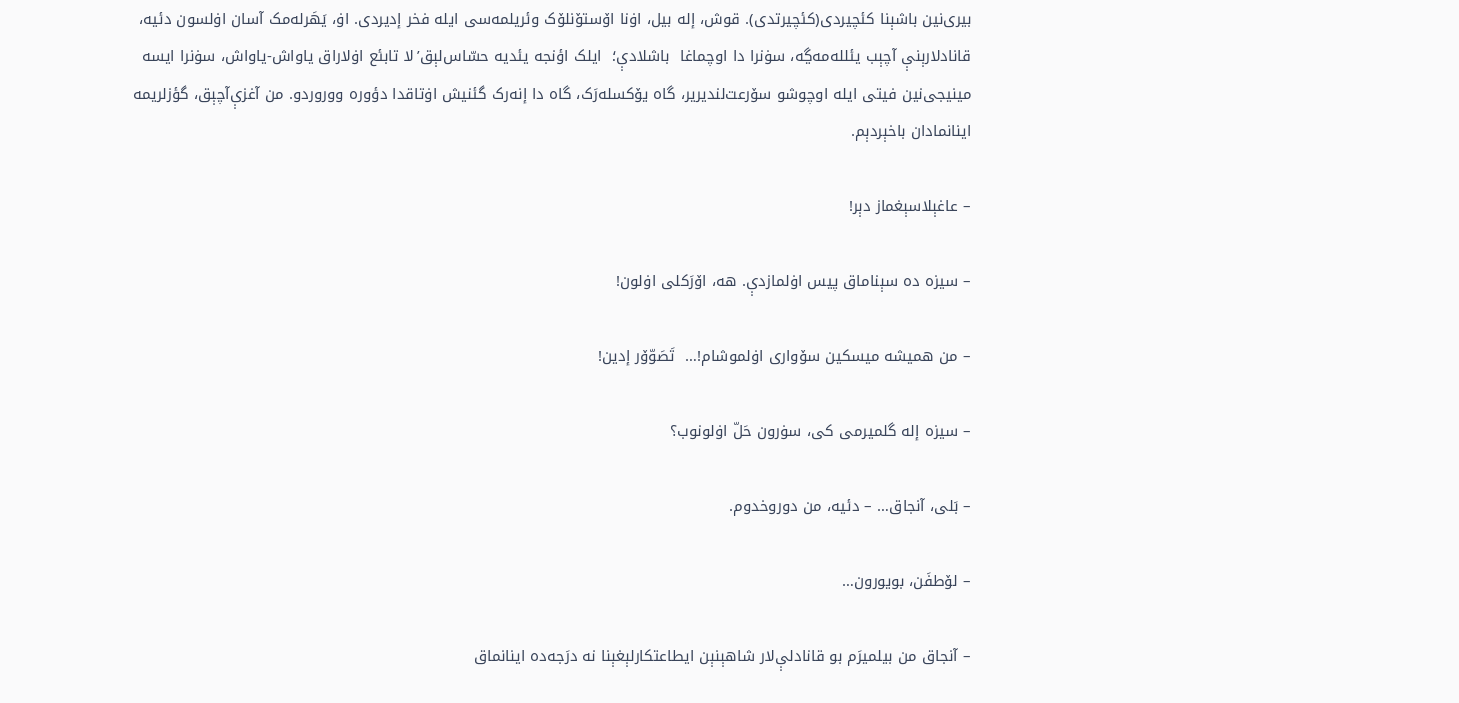بیری‌نین باشېنا کئچیردی(کئچیرتدی). قوش، إله‌ بیل، اۏنا اۆستۆنلۆک وئریلمه‌سی ایله‌ فخر إدیردی. اۏ، یَهَرله‌مک آسان اۏلسون دئیه‌، قاناد‌لارېنې آچېب یئلله‌مه‌ڲه‌، سۏنرا دا اوچماغا  باشلادې؛  ایلک اؤنجه‌ یئدیه‌ حسّاس‌لېق’لا تابئع اۏلاراق یاواش-یاواش، سۏنرا ایسه‌  مینیجی‌نین فیتی ایله‌ اوچوشو سۆرعت‌لندیریر، گاه‌ یۆکسله‌رَک، گاه‌ دا إنه‌رک گئنیش اۏتاقدا دؤوره‌ ووروردو. من آغزې‌آچېق، گؤز‌لریمه‌ اینانمادان باخېردېم.

– عاغېلاسېغماز دېر!

– سیزه‌ ده‌ سېناماق پیس اۏلمازدې. هه‌، اۆرَکلی اۏلون!

– من همیشه‌ میسکین سۆواری اۏلموشام!…  تَصَوّۆر إدین!

– سیزه‌ إله‌ گلمیرمی کی، سۏرون حَلّ اۏلونوب؟

– بَلی، آنجاق… – دئیه‌، من دوروخدوم.

– لۆطفَن، بویورون…

– آنجاق من بیلمیرَم بو قاناد‌لې‌لار شاهېنېن ایطاعتکار‌لېغېنا نه‌ درَجه‌ده‌ اینانماق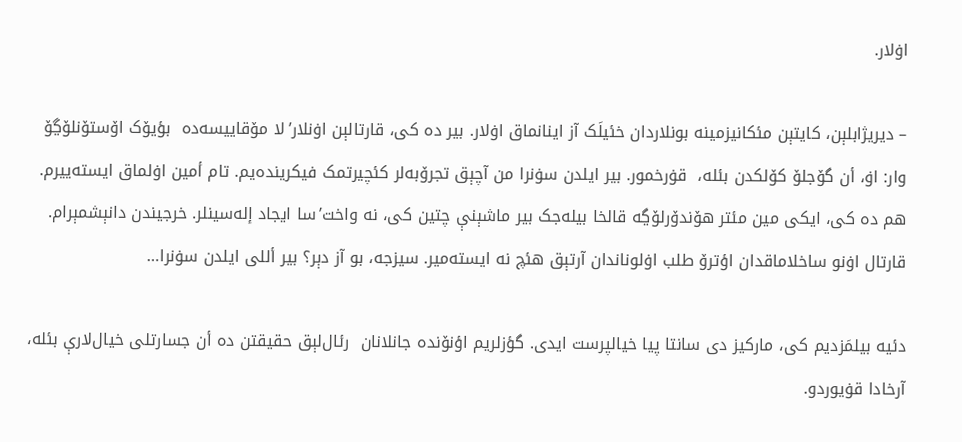اۏ‌لار.

– دیریژابلېن، کایتېن مئکانیزمینه‌ بونلاردان خئیلَک آز اینانماق اۏ‌لار. بیر ده‌ کی، قارتا‌لېن اۏنلار’لا مۆقاییسه‌ده‌  بؤیۆک اۆستۆنلۆڲۆ وار: اۏ، أن گۆجلۆ کۆلکدن بئله‌،  قۏرخمور. بیر ایلدن سۏنرا من آچېق تجرۆبه‌لر کئچیرتمک فیکرینده‌یم. تام أمین اۏلماق ایسته‌ییرم. هم ده‌ کی، ایکی مین مئتر هۆندۆرلۆڲه‌ قالخا بیله‌جک بیر ماشېنې چتین کی، نه‌ واخت’سا ایجاد إله‌سینلر. خرجیندن دانېشمېرام. قارتال اۏنو ساخلاماقدان اؤترۆ طلب اۏلوناندان آرتېق هئچ نه‌ ایسته‌میر. سیزجه‌، بو آز دېر؟ بیر أللی ایلدن سۏنرا…

دئیه‌ بیلمَزدیم کی، مارکیز دی سانتا پیا خیالپرست ایدی. گؤز‌لریم اؤنۆنده‌ جانلانان  رئال‌لېق حقیقتن ده‌ أن جسارتلی خیال‌لارې بئله‌، آرخادا قۏیوردو.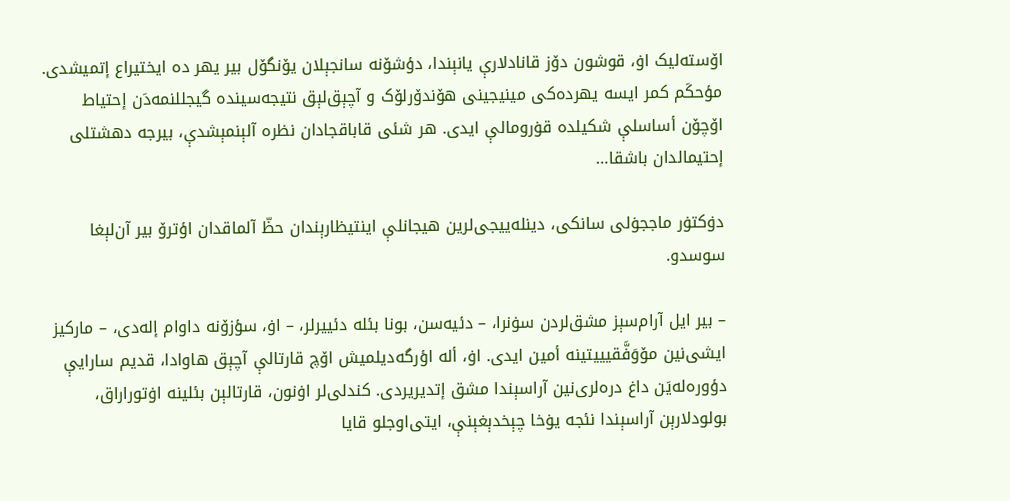اۆسته‌لیک اۏ، قوشون دۆز قاناد‌لارې یانېندا، دؤشۆنه‌ سانجېلان یۆنگۆل بیر یهر ده‌ ایختیراع إتمیشدی. مؤحکَم کمر ایسه‌ یهرده‌کی مینیجینی هۆندۆرلۆک و آچېق‌لېق نتیجه‌سینده‌ گیجللنمه‌دَن إحتیاط اۆچۆن أساسلې شکیلده‌ قۏروما‌لې ایدی. هر شئی قاباقجادان نظره‌ آلېنمېشدې، بیرجه‌ دهشتلی إحتیمالدان باشقا…

دۏکتۏر ماججۏلی سانکی، دینله‌ییجی‌لرین هیجانلې اینتیظارېندان حظّ آلماقدان اؤترۆ بیر آن‌لېغا سوسدو.

– بیر ایل آرام‌سېز مشق‌لردن سۏنرا، – دئیه‌سن، بونا بئله‌ دئییرلر، – اۏ، سؤزۆنه‌ داوام إله‌دی، – مارکیز ایشی‌نین مۆوَفَّقیییتینه‌ أمین ایدی. اۏ، أله‌ اؤرگه‌دیلمیش اۆچ قارتا‌لې آچېق هاوا‌دا، قدیم سارایې دؤوره‌له‌یَن داغ دره‌لری‌نین آراسېندا مشق إتدیریردی. کند‌لی‌لر اۏنون، قارتا‌لېن بئلینه‌ اۏتوراراق، بولود‌لارېن آراسېندا نئجه‌ یۏخا چېخدېغېنې، ایتی‌اوجلو قایا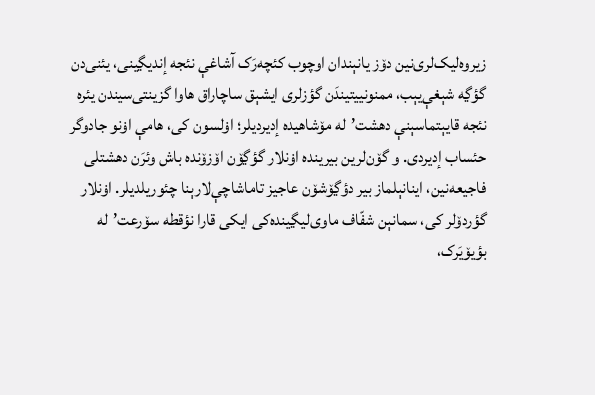زیروه‌لیک‌لری‌نین دۆز یانېندان اوچوب کئچه‌رَک آشاغې نئجه‌ إندیڲینی، یئنی‌دن گؤڲه‌ شېغې‌یېب، ممنونییتیندَن گؤز‌لری ایشېق ساچاراق هاوا گزینتی‌سیندن یئره‌ نئجه‌ قایېتماسېنې دهشت’له‌ مۆشاهیده‌ إدیردیلر؛ اۏلسون کی، هامې اۏنو جادوگر حئساب إدیردی. و گۆن‌لرین بیرینده‌ اۏنلار گؤڲۆن اۆزۆنده‌ باش وئرَن دهشتلی فاجیعه‌نین، اینانېلماز بیر دؤڲۆشۆن عاجیز تاماشا‌چې‌لارېنا چئوریلدیلر. اۏنلار گؤردۆلر کی، سمانېن شفّاف ماوی‌لیڲینده‌کی ایکی قارا نؤقطه‌ سۆرعت’له‌ بؤیۆیَرک،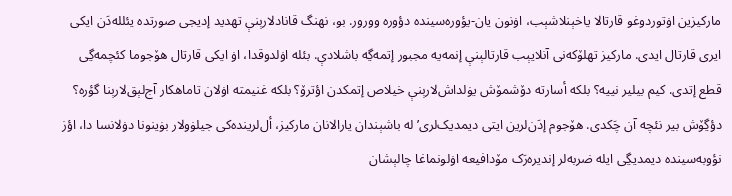مارکیزین اۏتوردوغو قارتالا‌ یاخېنلاشېب، اۏنون یان-یؤوره‌سینده‌ دؤوره‌ وورور. بو، نهنگ قاناد‌لارېنې تهدید إدیجی صورتده‌ یئلله‌دَن ایکی ایری قارتال ایدی. مارکیز تهلۆکه‌نی آنلایېب قارتا‌لېنې إنمه‌یه‌ مجبور إتمه‌ڲه‌ باشلادې. بئله‌ اۏلدوقدا، اۏ ایکی قارتال هۆجوما کئچمه‌ڲی قطع إتدی. کیم بیلیر نییه‌؟ بلکه‌ أسارته‌ دۆشمۆش یۏلداش‌لارېنې خیلاص إتمکدن اؤترۆ؟ بلکه‌ غنیمته‌ اۏلان تاماهکار آج‌لېق‌لارېنا گؤره‌؟ دؤڲۆش بیر نئچه‌ آن چَکدی. هۆجوم إدَن‌لرین ایتی دیمدیک‌لری’له‌ باشېندان یارالانان مارکیز، أل‌لرینده‌کی جیلۏولار بۏینونا دۏلانسا دا، اؤز نؤوبه‌سینده‌ دیمدیڲی ایله‌ ضربه‌لر إندیره‌رَک مۆدافیعه‌ اۏلونماغا چالېشان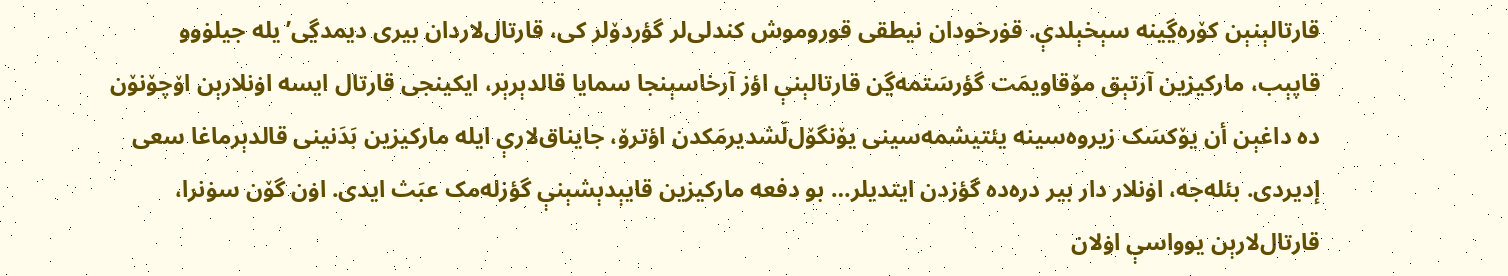قارتا‌لېنېن کۆره‌ڲینه‌ سېخېلدې. قۏرخودان نیطقی قوروموش کند‌لی‌لر گؤردۆلر کی، قارتال‌لاردان بیری دیمدڲی’یله‌ جیلۏوو قاپېب، مارکیزین آرتېق مۆقاویمَت گؤرسَتمه‌ڲن قارتا‌لېنې اؤز آرخاسېنجا سمایا قالدېرېر، ایکینجی قارتال ایسه‌ اۏنلارېن اۆچۆنۆن ده‌ داغېن أن یۆکسَک زیروه‌سینه‌ یئتیشمه‌سینی یۆنگۆل‌لَشدیرمَکد‌ن اؤترۆ، جایناق‌لارې ایله‌ مارکیزین بَدَنینی قالدېرماغا سعی إدیردی. بئله‌جه‌، اۏنلار دار بیر دره‌ده‌ گؤزدن ایتدیلر… بو دفعه‌ مارکیزین قایېدېشېنې گؤز‌له‌مک عبَث ایدی. اۏن گۆن سۏنرا، قارتال‌لارېن یوواسې اۏلان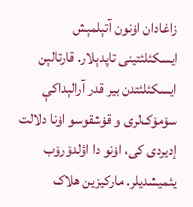زاغادان اۏنون آتېلمېش ایسکئلئتینی تاپدېلار. قارتا‌لېن ایسکئلئتدن بیر قدر آرالېدا‌کې سۆمۆک‌لری و قۏشقوسو اۏنا دلالت إدیردی کی، اۏنو دا اؤلدۆرۆب یئمیشدیلر. مارکیزین هلاک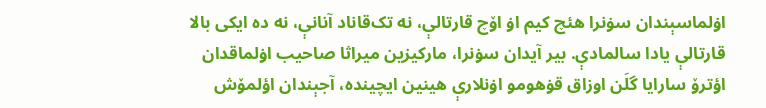اۏلماسېندان سۏنرا هئچ کیم اۏ اۆچ قارتا‌لې، نه‌ تک‌قاناد آنانې، نه‌ ده‌ ایکی بالا قارتا‌لې یا‌دا سالمادې. بیر آیدان سۏنرا، مارکیزین میراثا صاحیب اۏلماقدان اؤترۆ سارایا گلَن اوزاق قۏهومو اۏنلارې هینین ایچینده‌، آجېندان اؤلمۆش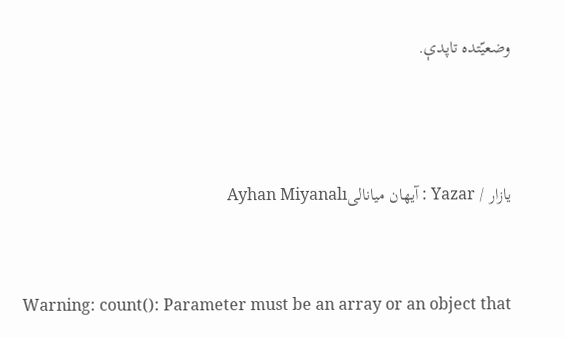وضعيّتده‌ تاپدې.



یازار / Yazar : آیهان میانالیAyhan Miyanalı


Warning: count(): Parameter must be an array or an object that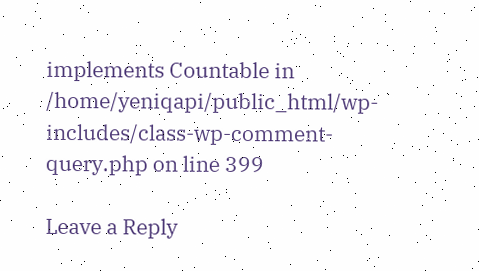implements Countable in /home/yeniqapi/public_html/wp-includes/class-wp-comment-query.php on line 399

Leave a Reply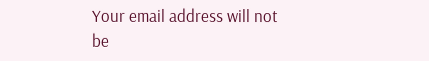Your email address will not be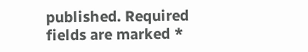published. Required fields are marked *